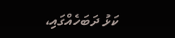ކަޅު ދަބަހެއްގައި،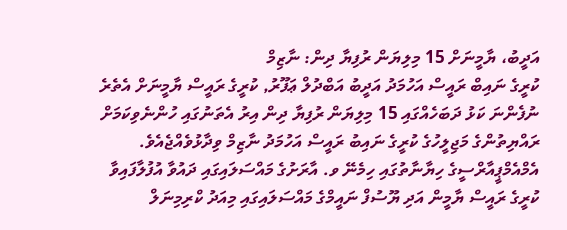އަދީބު، ޔާމީނަށް 15 މިލިޔަން ރުފިޔާ ދިން: ނާޒިމް
ކުރީގެ ނައިބް ރައީސް އަހުމަދު އަދީބު އަބްދުލް ޢަފޫރު, ކުރީގެ ރައީސް ޔާމީނަށް އެތެރެ ނުފެންނަ ކަޅު ދަބަހެއްގައި 15 މިލިޔަން ރުފިޔާ ދިން އިރު އެތަނުގައި ހުންނެވިކަމަށް ރައްޔިތުންގެ މަޖިލީހުގެ ކުރީގެ ނައިބު ރައީސް އަހުމަދު ނާޒިމް ވިދާޅުވެއްޖެއެވެ.
އެމްއެމްޕީއާރްސީގެ ހިޔާނާތުގައި ހިމެނޭ ވ. އާރަށުގެ މައްސަލައިގައި ދައުވާ އުފުލާފައިވާ ކުރީގެ ރައީސް ޔާމީން އަދި ޔޫސުފް ނައީމްގެ މައްސަލައިގައި މިއަދު ކްރިމިނަލް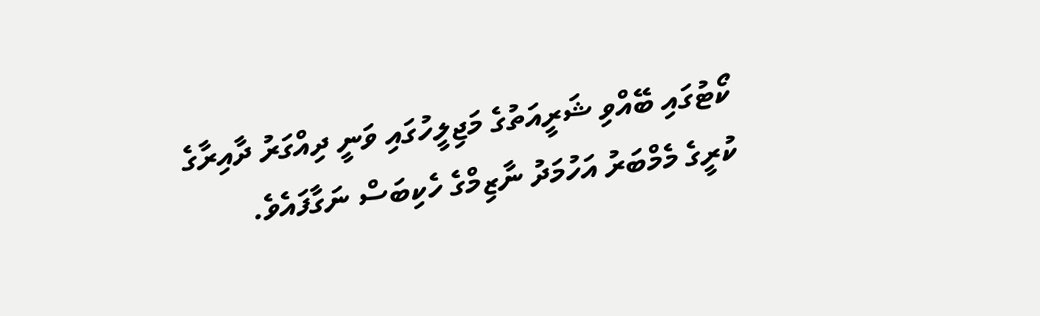ކޯޓުގައި ބޭއްވި ޝަރީއަތުގެ މަޖިލީހުގައި ވަނީ ދިއްގަރު ދާއިރާގެ ކުރީގެ މެމްބަރު އަހުމަދު ނާޒިމްގެ ހެކިބަސް ނަގާފައެވެ.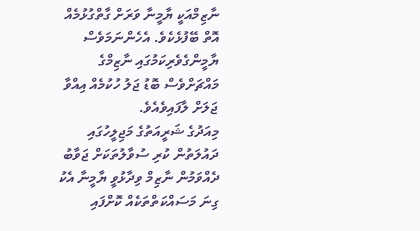ނާޒިމްއަކީ ޔާމީނާ ވަރަށް ގާތްގުޅުމެއް އޮތް ބޭފުޅެކެވެ. އެހެންނަމަވެސް ޔާމީންގެވެރިކަމުގައި ނާޒިމްގެ މައްޗަށްވެސް ބޮޑު ޖަލު ހުކުމެއް އިއްވާ ޖަލަށް ލާފައިވެއެވެ.
މިއަދުގެ ޝަރީއަތުގެ މަޖިލީހުގައި ދައުލަތުން ކުރި ސުވާލުތަކަށް ޖަވާބު ދެއްވަމުން ނާޒިމް ވިދާޅުވީ ޔާމީނާ އެކު ގިނަ މަސައްކަތްތަކެއް ކޮށްފައި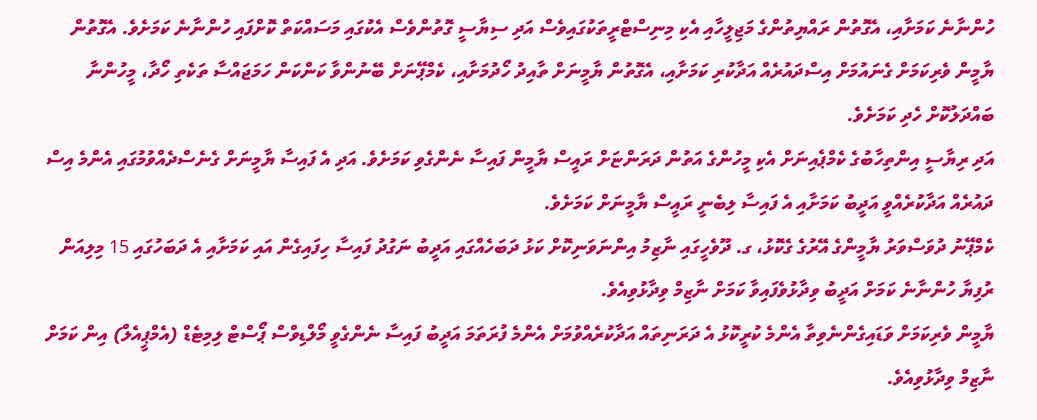ހުންނާނެ ކަމަށާއި، އެގޮތުން ރައްޔިތުންގެ މަޖިލީހާއި އެކި މިނިސްޓްރީތަކުގައިވެސް އަދި ސިޔާސީ ގޮތުންވެސް އެކުގައި މަސައްކަތް ކޮށްފައި ހުންނާނެ ކަމަށެވެ. އެގޮތުން ޔާމީން ވެރިކަމަށް ގެނައުމަށް އިސްދައުރެއް އަދާކުރި ކަމަށާއި، އެގޮތުން ޔާމީނަށް ތާއިދު ހޯދުމަށާއި، ކެމްޕޭނަށް ބޭނުންވާ ކަންކަން ހަމަޖައްސާ ތަކެތި ހޯދާ، މީހުންނާ ބައްދަލުކޮށް ހެދި ކަމަށެވެ.
އަދި ރިޔާސީ އިންތިހާބުގެ ކެމްޕެއިނަށް އެކި މީހުންގެ އަތުން ދަރަންޏަށް ރައީސް ޔާމީން ފައިސާ ނެންގެވި ކަމަށެވެ. އަދި އެ ފައިސާ ޔާމީނަށް ގެނެސްދެއްވުމުގައި އެންމެ އިސް ދައުރެއް އަދާކުރެއްވީ އަދީބު ކަމަށާއި އެ ފައިސާ ލިބެނީ ރައީސް ޔާމީނަށް ކަމަށެވެ.
ކެމްޕޭނު ދުވަސްވަރު ޔާމީންގެ އޭރުގެ ގެކޮޅު، ގ. ދޫވެހީގައި ނާޒިމު އިންނަވަނިކޮށް ކަޅު ދަބަހެއްގައި އަދީބު ނަގުދު ފައިސާ ހިފައިގެން އައި ކަމަށާއި އެ ދަބަހުގައި 15 މިލިއަން ރުފިޔާ ހުންނާނެ ކަމަށް އަދީބު ވިދާޅުވެފައިވާ ކަމަށް ނާޒިމް ވިދާޅުވިއެވެ.
ޔާމީން ވެރިކަމަށް ވަޑައިގެންނެވިތާ އެންމެ ކުރީކޮޅު އެ ދަރަނިތައް އަދާކުރެއްވުމަށް އެންމެ ފުރަތަމަ އަދީބު ފައިސާ ނެންގެވީ މޯލްޑިވްސް ޕޯސްޓް ލިމިޓެޑް (އެމްޕީއެލް) އިން ކަމަށް ނާޒިމް ވިދާޅުވިއެވެ.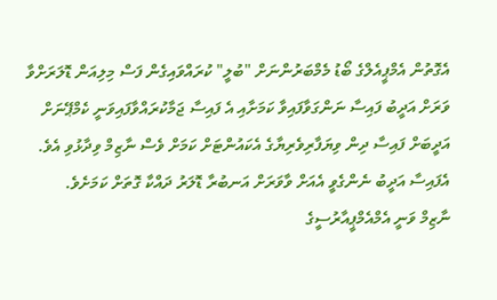އެގޮތުން އެމްޕީއެލްގެ ބޯޑު މެމްބަރުންނަށް "ބުލީ" ކުރައްވައިގެން ފަސް މިލިއަން ޑޮލަރަށްވާ ވަރަށް އަދީބު ފައިސާ ނަންގަވާފައިވާ ކަމަށާއި އެ ފައިސާ ޖަމާކުރައްވާފައިވަނީ ކެމްޕޭނަށް އަދީބަށް ފައިސާ ދިން ވިޔަފާރިވެރިޔާގެ އެކައުންޓަށް ކަމަށް ވެސް ނާޒިމް ވިދާޅުވި އެވެ. އެފައިސާ އަދީބު ނެންގެވީ އެއަށް ވާވަރަށް އަނބުރާ ޑޮލަރު ދައްކާ ގޮތަށް ކަމަށެވެ.
ނާޒިމް ވަނީ އެމްއެމްޕީއާރުސީގެ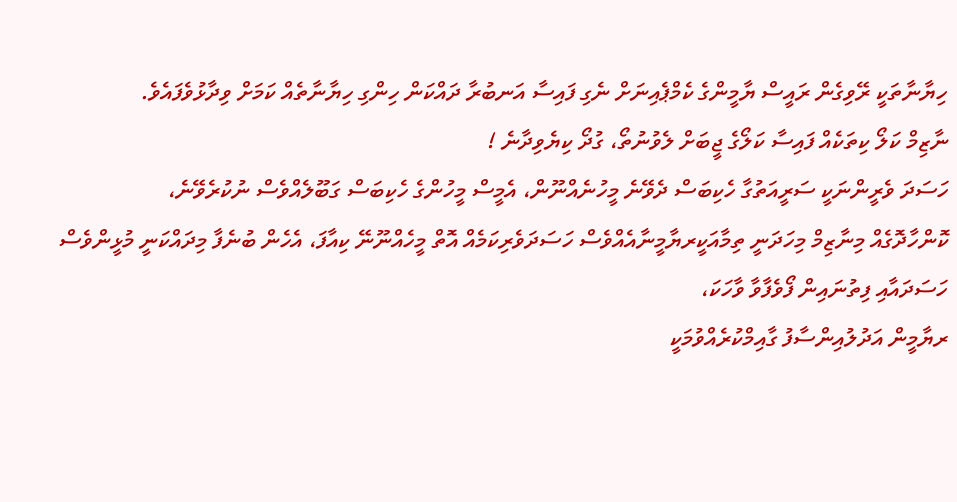ހިޔާނާތަކީ ރޭވިގެން ރައީސް ޔާމީންގެ ކެމްޕެއިނަށް ނެގި ފައިސާ އަނބުރާ ދައްކަން ހިންގި ހިޔާނާތެއް ކަމަށް ވިދާޅުވެފައެވެ.
ނާޒިމް ކަލޯ ކިތަކެއް ފައިސާ ކަލޯގެ ޖީބަށް ލެވުނުތޯ، ގުދޯ ކިޔެވިދާނެ !
ހަސަދަ ވެރީންނަކީ ސަރީއަތުގާ ހެކިބަސް ދެވޭނެ މީހުނެއްނޫން، އެމީސް މީހުންގެ ހެކިބަސް ގަބޫލެއްވެސް ނުކުރެވޭނެ،
ކޮންހާދޮގެއް މިނާޒިމް މިހަދަނީ ތިމާއަކީރޔާމީނާއެއްވެސް ހަސަދަވެރިކަމެއް އޮތް މީހެއްނޫނޭ ކިއާފަ، އެހެން ބުނެފާ މިދައްކަނީ މުޅީންވެސް ހަސަދައާއި ފިތުނައިން ފޯވެފާވާ ވާހަކަ،
ރޔާމީން އަދުލުއިންސާފު ގާއިމްކުރެއްވުމަކީ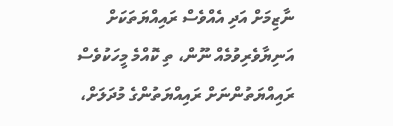ނާޒިމަށް އަދި އެއްވެސް ރައިއްޔަތަކަށް އަނިޔާވެރިވުމެއް ނޫން، ތި ކޮއްމެ މީހަކުވެސް ރައިއްޔަތުންނަށް ރައިއްޔަތުންގެ މުދަލަށް،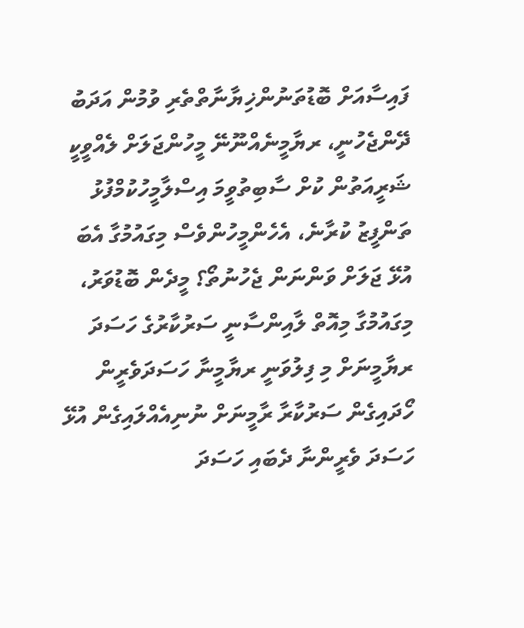ފައިސާއަށް ބޮޑުތަނުންޚިޔާނާތްތެރި ވުމުން އަދަބު ދޭންޖެހުނީ، ރޔާމީނެއްނޫނޭ މީހުންޖަލަށް ލެއްވީކީ ޝަރީއަތުން ކުށް ސާބިތުވީމަ އިސްލާމީހުކުމްފުޅު ތަންފީޒު ކުރާނެ، އެހެންމީހުންވެސް މިގައުމުގާ އެބަ އުޅޭ ޖަލަށް ވަންނަން ޖެހުނުތޯ؟ މީދެން ބޮޑުވަރު، މިގައުމުގާ މިއޮތް ލާއިންސާނީ ސަރުކާރުގެ ހަސަދަ ރޔާމީނަށް މި ފިލުވަނީ ރޔާމީނާ ހަސަދަވެރީން ހޯދައިގެން ސަރުކާރާ ރާމީނަށް ނުނިއެއްލައިގެން އުޅޭ ހަސަދަ ވެރީންނާ ދެބައި ހަސަދަ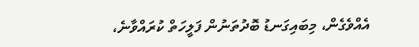އެއްވެގެން، މިބައިގަނޑު ބޮދުތަނުން ފަލީހަތް ކުރައްވާނެ،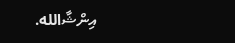އިންޝާالله.